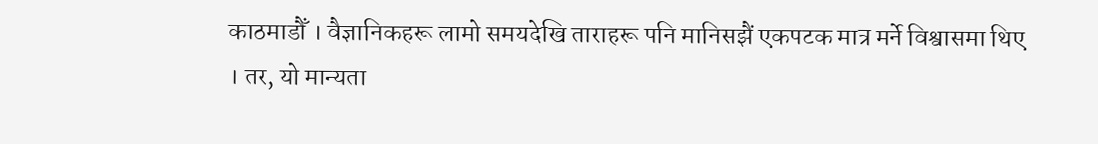काठमाडौँ । वैज्ञानिकहरू लामो समयदेखि ताराहरू पनि मानिसझैं एकपटक मात्र मर्ने विश्वासमा थिए । तर, यो मान्यता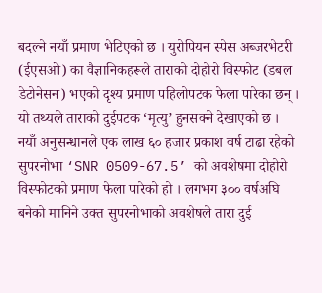बदल्ने नयाँ प्रमाण भेटिएको छ । युरोपियन स्पेस अब्जरभेटरी (ईएसओ) का वैज्ञानिकहरूले ताराको दोहोरो विस्फोट (डबल डेटोनेसन) भएको दृश्य प्रमाण पहिलोपटक फेला पारेका छन् । यो तथ्यले ताराको दुईपटक ‘मृत्यु’ हुनसक्ने देखाएको छ ।
नयाँ अनुसन्धानले एक लाख ६० हजार प्रकाश वर्ष टाढा रहेको सुपरनोभा ‘SNR 0509-67.5’ को अवशेषमा दोहोरो विस्फोटको प्रमाण फेला पारेको हो । लगभग ३०० वर्षअघि बनेको मानिने उक्त सुपरनोभाको अवशेषले तारा दुई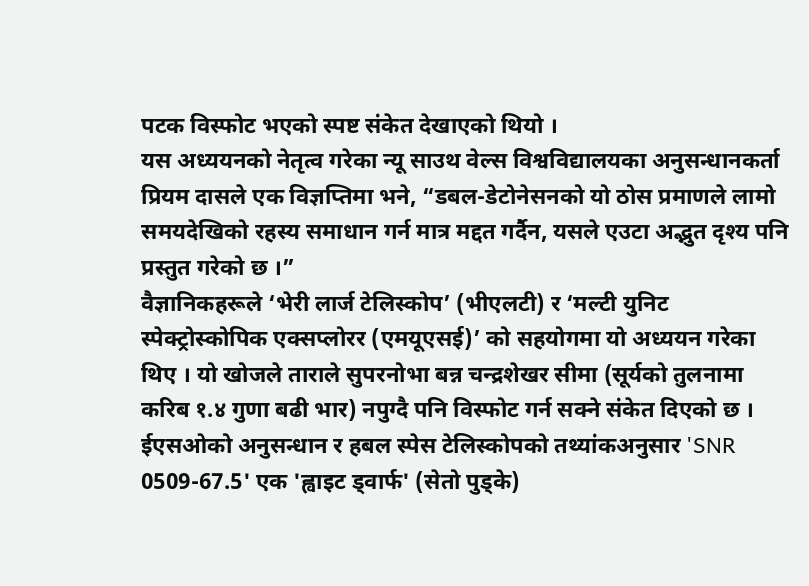पटक विस्फोट भएको स्पष्ट संकेत देखाएको थियो ।
यस अध्ययनको नेतृत्व गरेका न्यू साउथ वेल्स विश्वविद्यालयका अनुसन्धानकर्ता प्रियम दासले एक विज्ञप्तिमा भने, “डबल-डेटोनेसनको यो ठोस प्रमाणले लामो समयदेखिको रहस्य समाधान गर्न मात्र मद्दत गर्दैन, यसले एउटा अद्भुत दृश्य पनि प्रस्तुत गरेको छ ।”
वैज्ञानिकहरूले ‘भेरी लार्ज टेलिस्कोप’ (भीएलटी) र ‘मल्टी युनिट स्पेक्ट्रोस्कोपिक एक्सप्लोरर (एमयूएसई)’ को सहयोगमा यो अध्ययन गरेका थिए । यो खोजले ताराले सुपरनोभा बन्न चन्द्रशेखर सीमा (सूर्यको तुलनामा करिब १.४ गुणा बढी भार) नपुग्दै पनि विस्फोट गर्न सक्ने संकेत दिएको छ ।
ईएसओको अनुसन्धान र हबल स्पेस टेलिस्कोपको तथ्यांकअनुसार 'SNR 0509-67.5' एक 'ह्वाइट ड्वार्फ' (सेतो पुड्के)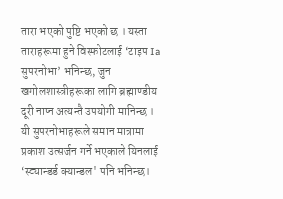तारा भएको पुष्टि भएको छ । यस्ता ताराहरूमा हुने विस्फोटलाई ‘टाइप Ia सुपरनोभा’ भनिन्छ, जुन खगोलशास्त्रीहरूका लागि ब्रह्माण्डीय दूरी नाप्न अत्यन्तै उपयोगी मानिन्छ । यी सुपरनोभाहरूले समान मात्रामा प्रकाश उत्सर्जन गर्ने भएकाले यिनलाई ‘स्ट्यान्डर्ड क्यान्डल' पनि भनिन्छ।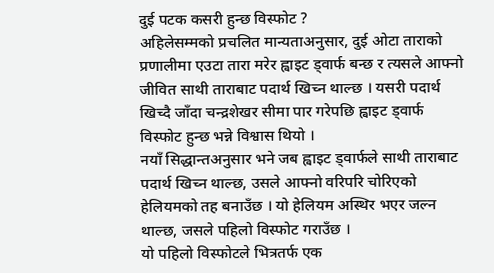दुई पटक कसरी हुन्छ विस्फोट ?
अहिलेसम्मको प्रचलित मान्यताअनुसार, दुई ओटा ताराको प्रणालीमा एउटा तारा मरेर ह्वाइट ड्वार्फ बन्छ र त्यसले आफ्नो जीवित साथी ताराबाट पदार्थ खिच्न थाल्छ । यसरी पदार्थ खिच्दै जाँदा चन्द्रशेखर सीमा पार गरेपछि ह्वाइट ड्वार्फ विस्फोट हुन्छ भन्ने विश्वास थियो ।
नयाँ सिद्धान्तअनुसार भने जब ह्वाइट ड्वार्फले साथी ताराबाट पदार्थ खिच्न थाल्छ, उसले आफ्नो वरिपरि चोरिएको हेलियमको तह बनाउँछ । यो हेलियम अस्थिर भएर जल्न थाल्छ, जसले पहिलो विस्फोट गराउँछ ।
यो पहिलो विस्फोटले भित्रतर्फ एक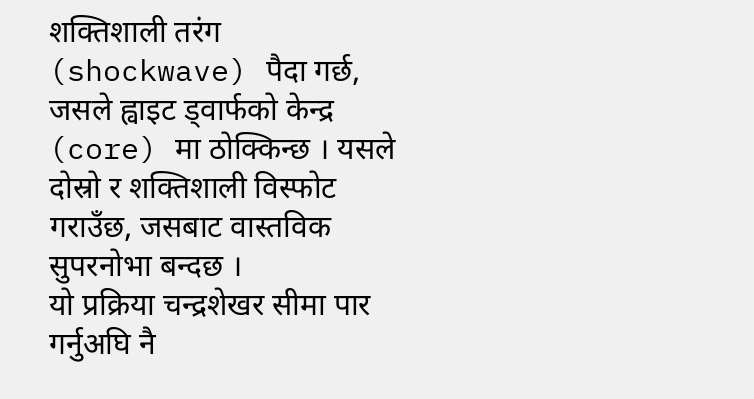शक्तिशाली तरंग (shockwave) पैदा गर्छ, जसले ह्वाइट ड्वार्फको केन्द्र (core) मा ठोक्किन्छ । यसले दोस्रो र शक्तिशाली विस्फोट गराउँछ, जसबाट वास्तविक सुपरनोभा बन्दछ ।
यो प्रक्रिया चन्द्रशेखर सीमा पार गर्नुअघि नै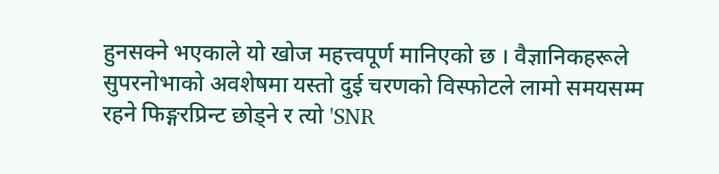हुनसक्ने भएकाले यो खोज महत्त्वपूर्ण मानिएको छ । वैज्ञानिकहरूले सुपरनोभाको अवशेषमा यस्तो दुई चरणको विस्फोटले लामो समयसम्म रहने फिङ्गरप्रिन्ट छोड्ने र त्यो 'SNR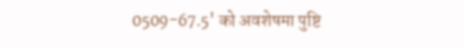0509-67.5' को अवशेषमा पुष्टि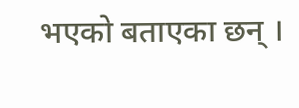भएको बताएका छन् ।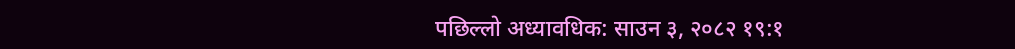पछिल्लो अध्यावधिक: साउन ३, २०८२ १९:१